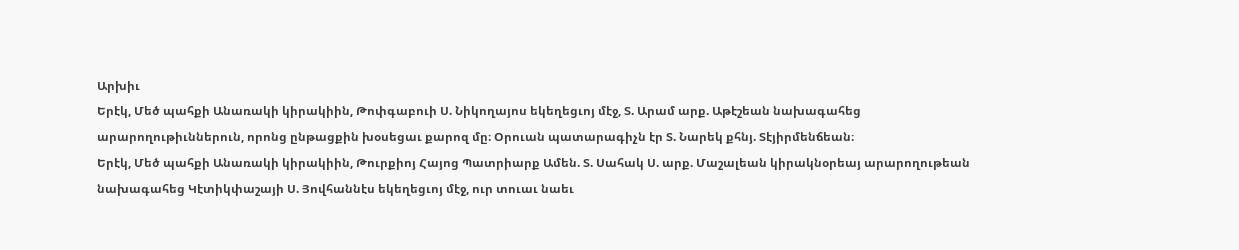Արխիւ
Երէկ, Մեծ պահքի Անառակի կիրակիին, Թոփգաբուի Ս. Նիկողայոս եկեղեցւոյ մէջ, Տ. Արամ արք. Աթէշեան նախագահեց արարողութիւններուն, որոնց ընթացքին խօսեցաւ քարոզ մը։ Օրուան պատարագիչն էր Տ. Նարեկ քհնյ. Տէյիրմենճեան։
Երէկ, Մեծ պահքի Անառակի կիրակիին, Թուրքիոյ Հայոց Պատրիարք Ամեն. Տ. Սահակ Ս. արք. Մաշալեան կիրակնօրեայ արարողութեան նախագահեց Կէտիկփաշայի Ս. Յովհաննէս եկեղեցւոյ մէջ, ուր տուաւ նաեւ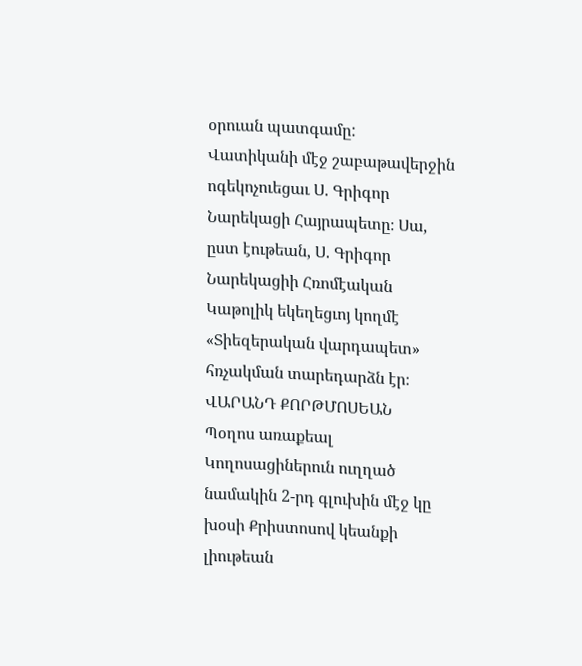օրուան պատգամը:
Վատիկանի մէջ շաբաթավերջին ոգեկոչուեցաւ Ս. Գրիգոր Նարեկացի Հայրապետը։ Սա, ըստ էութեան, Ս. Գրիգոր Նարեկացիի Հռոմէական Կաթոլիկ եկեղեցւոյ կողմէ «Տիեզերական վարդապետ» հռչակման տարեդարձն էր։
ՎԱՐԱՆԴ ՔՈՐԹՄՈՍԵԱՆ
Պօղոս առաքեալ Կողոսացիներուն ուղղած նամակին 2-րդ գլուխին մէջ կը խօսի Քրիստոսով կեանքի լիութեան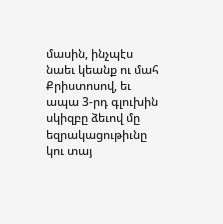մասին, ինչպէս նաեւ կեանք ու մահ Քրիստոսով, եւ ապա 3-րդ գլուխին սկիզբը ձեւով մը եզրակացութիւնը կու տայ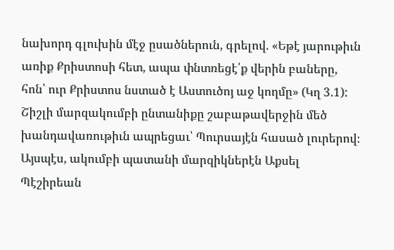նախորդ գլուխին մէջ ըսածներուն, գրելով. «Եթէ յարութիւն առիք Քրիստոսի հետ, ապա փնտռեցէ՛ք վերին բաները, հոն՝ ուր Քրիստոս նստած է Աստուծոյ աջ կողմը» (Կղ 3.1):
Շիշլի մարզակումբի ընտանիքը շաբաթավերջին մեծ խանդավառութիւն ապրեցաւ՝ Պուրսայէն հասած լուրերով։ Այսպէս, ակումբի պատանի մարզիկներէն Աքսել Պէշիրեան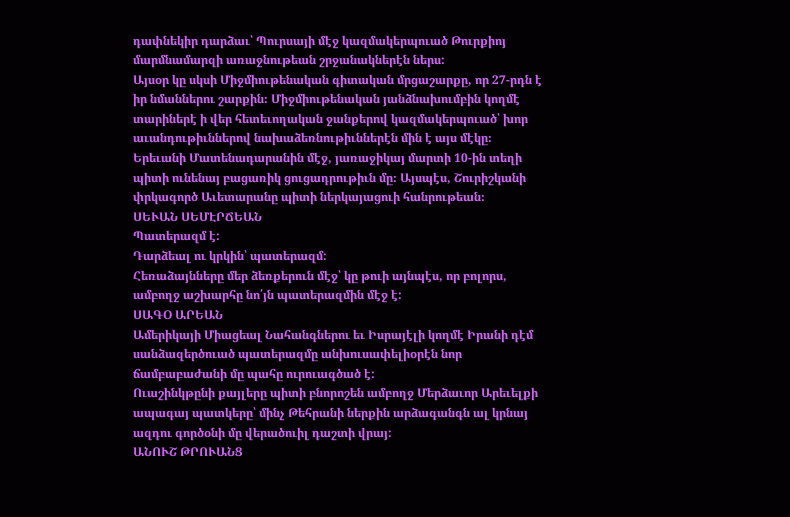դափնեկիր դարձաւ՝ Պուրսայի մէջ կազմակերպուած Թուրքիոյ մարմնամարզի առաջնութեան շրջանակներէն ներս:
Այսօր կը սկսի Միջմիութենական գիտական մրցաշարքը, որ 27-րդն է իր նմաններու շարքին։ Միջմիութենական յանձնախումբին կողմէ տարիներէ ի վեր հետեւողական ջանքերով կազմակերպուած՝ խոր աւանդութիւններով նախաձեռնութիւններէն մին է այս մէկը։
Երեւանի Մատենադարանին մէջ, յառաջիկայ մարտի 10-ին տեղի պիտի ունենայ բացառիկ ցուցադրութիւն մը։ Այսպէս, Շուրիշկանի փրկագործ Աւետարանը պիտի ներկայացուի հանրութեան։
ՍԵՒԱՆ ՍԵՄԷՐՃԵԱՆ
Պատերազմ է:
Դարձեալ ու կրկին՝ պատերազմ:
Հեռաձայնները մեր ձեռքերուն մէջ՝ կը թուի այնպէս, որ բոլորս, ամբողջ աշխարհը նո՛յն պատերազմին մէջ է:
ՍԱԳՕ ԱՐԵԱՆ
Ամերիկայի Միացեալ Նահանգներու եւ Իսրայէլի կողմէ Իրանի դէմ սանձազերծուած պատերազմը անխուսափելիօրէն նոր ճամբաբաժանի մը պահը ուրուագծած է:
Ուաշինկթընի քայլերը պիտի բնորոշեն ամբողջ Մերձաւոր Արեւելքի ապագայ պատկերը՝ մինչ Թեհրանի ներքին արձագանգն ալ կրնայ ազդու գործօնի մը վերածուիլ դաշտի վրայ:
ԱՆՈՒՇ ԹՐՈՒԱՆՑ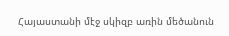Հայաստանի մէջ սկիզբ առին մեծանուն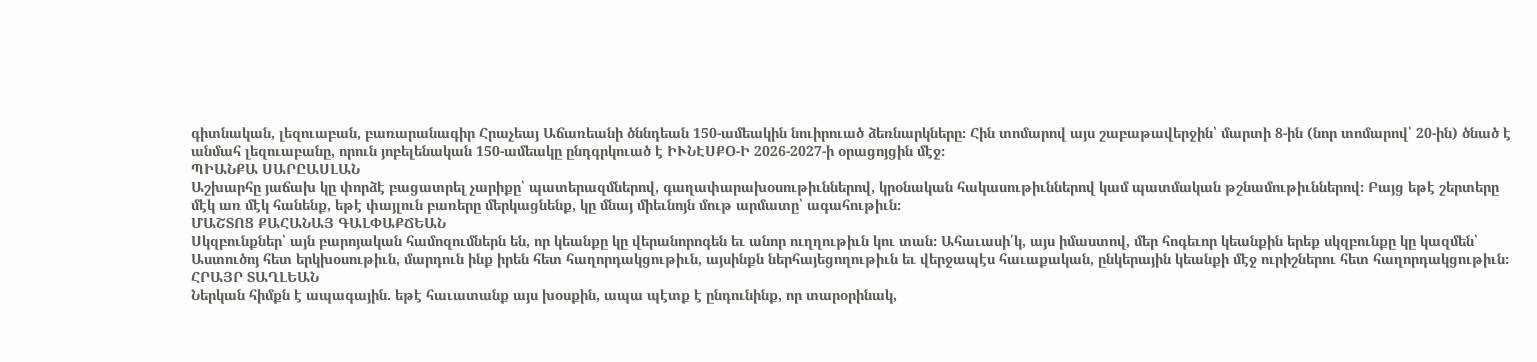գիտնական, լեզուաբան, բառարանագիր Հրաչեայ Աճառեանի ծննդեան 150-ամեակին նուիրուած ձեռնարկները։ Հին տոմարով այս շաբաթավերջին՝ մարտի 8-ին (նոր տոմարով՝ 20-ին) ծնած է անմահ լեզուաբանը, որուն յոբելենական 150-ամեակը ընդգրկուած է ԻՒՆԷՍՔՕ-Ի 2026-2027-ի օրացոյցին մէջ։
ՊԻԱՆՔԱ ՍԱՐԸԱՍԼԱՆ
Աշխարհը յաճախ կը փորձէ բացատրել չարիքը՝ պատերազմներով, գաղափարախօսութիւններով, կրօնական հակասութիւններով կամ պատմական թշնամութիւններով։ Բայց եթէ շերտերը մէկ առ մէկ հանենք, եթէ փայլուն բառերը մերկացնենք, կը մնայ միեւնոյն մութ արմատը՝ ագահութիւն։
ՄԱՇՏՈՑ ՔԱՀԱՆԱՅ ԳԱԼՓԱՔՃԵԱՆ
Սկզբունքներ՝ այն բարոյական համոզումներն են, որ կեանքը կը վերանորոգեն եւ անոր ուղղութիւն կու տան։ Ահաւասի՛կ, այս իմաստով, մեր հոգեւոր կեանքին երեք սկզբունքը կը կազմեն՝ Աստուծոյ հետ երկխօսութիւն, մարդուն ինք իրեն հետ հաղորդակցութիւն, այսինքն ներհայեցողութիւն եւ վերջապէս հաւաքական, ընկերային կեանքի մէջ ուրիշներու հետ հաղորդակցութիւն։
ՀՐԱՅՐ ՏԱՂԼԵԱՆ
Ներկան հիմքն է ապագային. եթէ հաւատանք այս խօսքին, ապա պէտք է ընդունինք, որ տարօրինակ,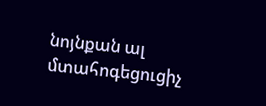նոյնքան ալ մտահոգեցուցիչ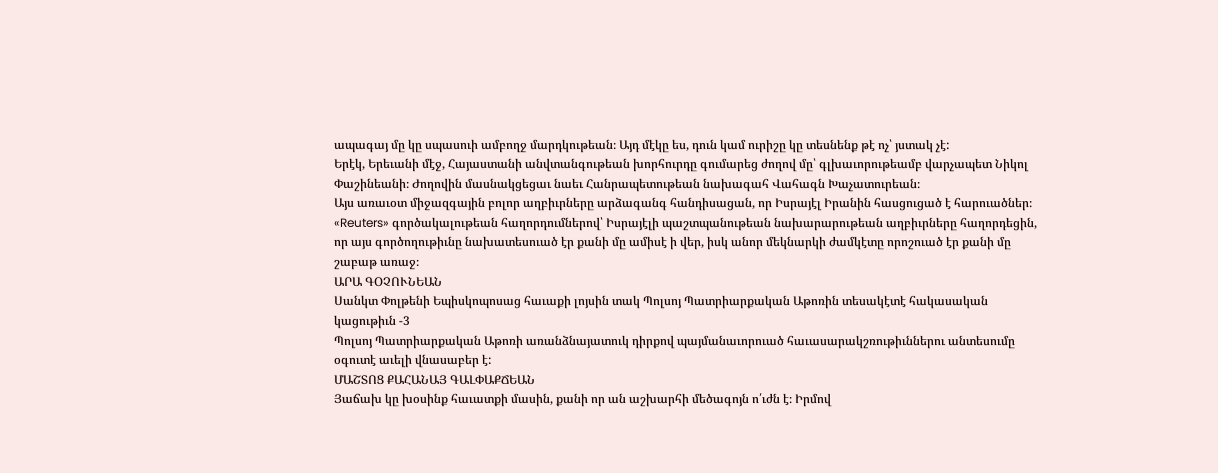ապագայ մը կը սպասուի ամբողջ մարդկութեան։ Այդ մէկը ես, դուն կամ ուրիշը կը տեսնենք թէ ոչ՝ յստակ չէ:
Երէկ, Երեւանի մէջ, Հայաստանի անվտանգութեան խորհուրդը գումարեց ժողով մը՝ գլխաւորութեամբ վարչապետ Նիկոլ Փաշինեանի։ Ժողովին մասնակցեցաւ նաեւ Հանրապետութեան նախագահ Վահագն Խաչատուրեան։
Այս առաւօտ միջազգային բոլոր աղբիւրները արձագանգ հանդիսացան, որ Իսրայէլ Իրանին հասցուցած է հարուածներ։ «Reuters» գործակալութեան հաղորդումներով՝ Իսրայէլի պաշտպանութեան նախարարութեան աղբիւրները հաղորդեցին, որ այս գործողութիւնը նախատեսուած էր քանի մը ամիսէ ի վեր, իսկ անոր մեկնարկի ժամկէտը որոշուած էր քանի մը շաբաթ առաջ։
ԱՐԱ ԳՕՉՈՒՆԵԱՆ
Սանկտ Փոլթենի Եպիսկոպոսաց հաւաքի լոյսին տակ Պոլսոյ Պատրիարքական Աթոռին տեսակէտէ հակասական կացութիւն -3
Պոլսոյ Պատրիարքական Աթոռի առանձնայատուկ դիրքով պայմանաւորուած հաւասարակշռութիւններու անտեսումը օգուտէ աւելի վնասաբեր է:
ՄԱՇՏՈՑ ՔԱՀԱՆԱՅ ԳԱԼՓԱՔՃԵԱՆ
Յաճախ կը խօսինք հաւատքի մասին, քանի որ ան աշխարհի մեծագոյն ո՛ւժն է։ Իրմով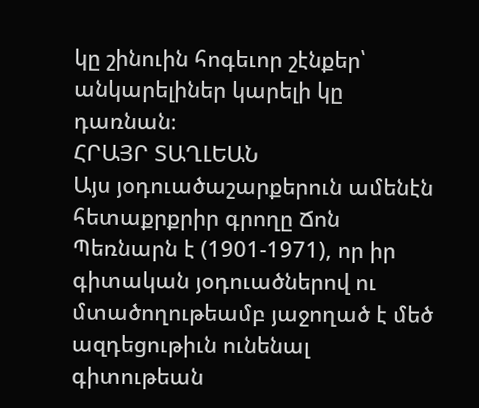կը շինուին հոգեւոր շէնքեր՝ անկարելիներ կարելի կը դառնան։
ՀՐԱՅՐ ՏԱՂԼԵԱՆ
Այս յօդուածաշարքերուն ամենէն հետաքրքրիր գրողը Ճոն Պեռնարն է (1901-1971), որ իր գիտական յօդուածներով ու մտածողութեամբ յաջողած է մեծ ազդեցութիւն ունենալ գիտութեան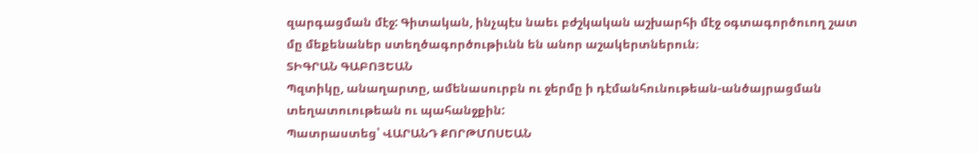զարգացման մէջ: Գիտական, ինչպէս նաեւ բժշկական աշխարհի մէջ օգտագործուող շատ մը մեքենաներ ստեղծագործութիւնն են անոր աշակերտներուն։
ՏԻԳՐԱՆ ԳԱԲՈՅԵԱՆ
Պզտիկը, անաղարտը, ամենասուրբն ու ջերմը ի դէմանհունութեան-անծայրացման տեղատուութեան ու պահանջքին:
Պատրաստեց՝ ՎԱՐԱՆԴ ՔՈՐԹՄՈՍԵԱՆ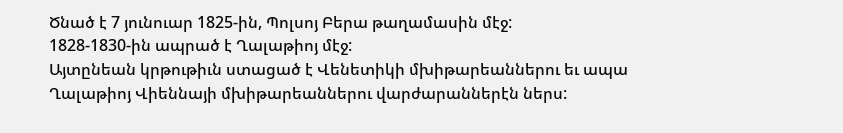Ծնած է 7 յունուար 1825-ին, Պոլսոյ Բերա թաղամասին մէջ:
1828-1830-ին ապրած է Ղալաթիոյ մէջ:
Այտընեան կրթութիւն ստացած է Վենետիկի մխիթարեաններու եւ ապա Ղալաթիոյ Վիեննայի մխիթարեաններու վարժարաններէն ներս: